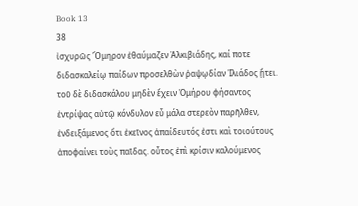Book 13
38
ἰσχυρῶς Ὅμηρον ἐθαύμαζεν Ἀλκιβιάδης, καί ποτε διδασκαλείῳ παίδων προσελθὼν ῥαψῳδίαν Ἰλιάδος ᾔτει. τοῦ δὲ διδασκάλου μηδὲν ἔχειν Ὁμήρου φήσαντος ἐντρίψας αὐτῷ κόνδυλον εὖ μάλα στερεὸν παρῆλθεν, ἐνδειξάμενος ὅτι ἐκεῖνος ἀπαίδευτός ἐστι καὶ τοιούτους ἀποφαίνει τοὺς παῖδας. οὗτος ἐπὶ κρίσιν καλούμενος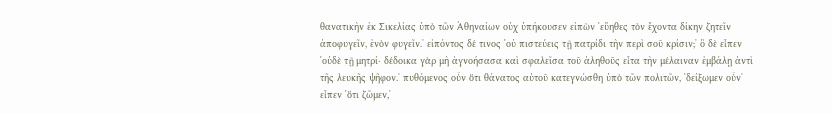θανατικὴν ἐκ Σικελίας ὑπὸ τῶν Ἀθηναίων οὐχ ὑπήκουσεν εἰπὼν ʽεὔηθες τὸν ἔχοντα δίκην ζητεῖν ἀποφυγεῖν, ἐνὸν φυγεῖν.ʼ εἰπόντος δέ τινος ʽοὐ πιστεύεις τῇ πατρίδι τὴν περὶ σοῦ κρίσιν;ʼ ὃ δὲ εἶπεν ʽοὐδὲ τῇ μητρί· δέδοικα γὰρ μὴ ἀγνοήσασα καὶ σφαλεῖσα τοῦ ἀληθοῦς εἶτα τὴν μέλαιναν ἐμβάλῃ ἀντὶ τῆς λευκῆς ψῆφον.ʼ πυθόμενος οὖν ὅτι θάνατος αὐτοῦ κατεγνώσθη ὑπὸ τῶν πολιτῶν, ʽδείξωμεν οὖνʼ εἶπεν ʽὅτι ζῶμεν,ʼ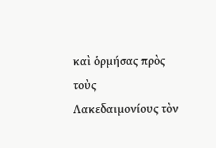καὶ ὁρμήσας πρὸς τοὺς Λακεδαιμονίους τὸν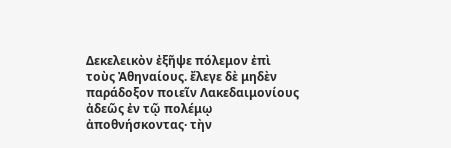Δεκελεικὸν ἐξῆψε πόλεμον ἐπὶ τοὺς Ἀθηναίους. ἔλεγε δὲ μηδὲν παράδοξον ποιεῖν Λακεδαιμονίους ἀδεῶς ἐν τῷ πολέμῳ ἀποθνήσκοντας· τὴν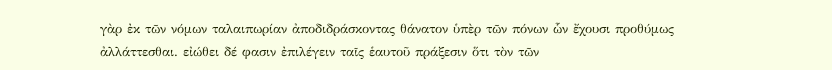γὰρ ἐκ τῶν νόμων ταλαιπωρίαν ἀποδιδράσκοντας θάνατον ὑπὲρ τῶν πόνων ὧν ἔχουσι προθύμως ἀλλάττεσθαι. εἰώθει δέ φασιν ἐπιλέγειν ταῖς ἑαυτοῦ πράξεσιν ὅτι τὸν τῶν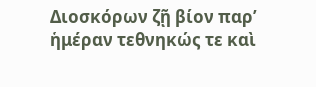Διοσκόρων ζῇ βίον παρʼ ἡμέραν τεθνηκώς τε καὶ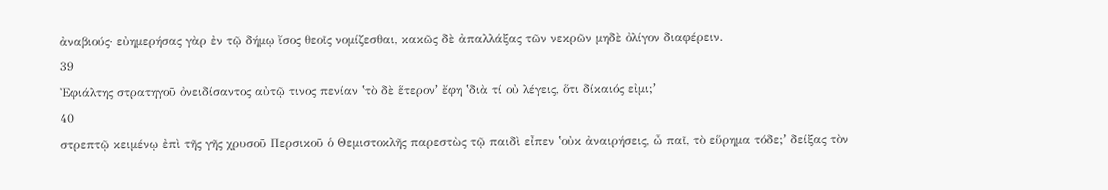ἀναβιούς· εὐημερήσας γὰρ ἐν τῷ δήμῳ ἴσος θεοῖς νομίζεσθαι, κακῶς δὲ ἀπαλλάξας τῶν νεκρῶν μηδὲ ὀλίγον διαφέρειν.
39
Ἐφιάλτης στρατηγοῦ ὀνειδίσαντος αὐτῷ τινος πενίαν ʽτὸ δὲ ἕτερονʼ ἔφη ʽδιὰ τί οὐ λέγεις, ὅτι δίκαιός εἰμι;ʼ
40
στρεπτῷ κειμένῳ ἐπὶ τῆς γῆς χρυσοῦ Περσικοῦ ὁ Θεμιστοκλῆς παρεστὼς τῷ παιδὶ εἶπεν ʽοὐκ ἀναιρήσεις, ὦ παῖ, τὸ εὕρημα τόδε;ʼ δείξας τὸν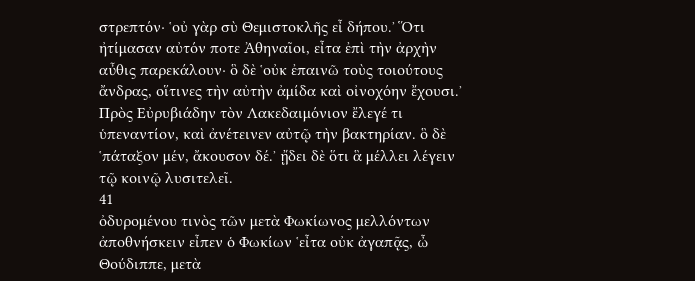στρεπτόν· ʽοὐ γὰρ σὺ Θεμιστοκλῆς εἶ δήπου.ʼ Ὅτι ἠτίμασαν αὐτόν ποτε Ἀθηναῖοι, εἶτα ἐπὶ τὴν ἀρχὴν αὖθις παρεκάλουν· ὃ δὲ ʽοὐκ ἐπαινῶ τοὺς τοιούτους ἄνδρας, οἵτινες τὴν αὐτὴν ἀμίδα καὶ οἰνοχόην ἔχουσι.ʼ Πρὸς Εὐρυβιάδην τὸν Λακεδαιμόνιον ἔλεγέ τι ὑπεναντίον, καὶ ἀνέτεινεν αὐτῷ τὴν βακτηρίαν. ὃ δὲ ʽπάταξον μέν, ἄκουσον δέ.ʼ ᾔδει δὲ ὅτι ἃ μέλλει λέγειν τῷ κοινῷ λυσιτελεῖ.
41
ὀδυρομένου τινὸς τῶν μετὰ Φωκίωνος μελλόντων ἀποθνήσκειν εἶπεν ὁ Φωκίων ʽεἶτα οὐκ ἀγαπᾷς, ὦ Θούδιππε, μετὰ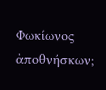Φωκίωνος ἀποθνήσκων;